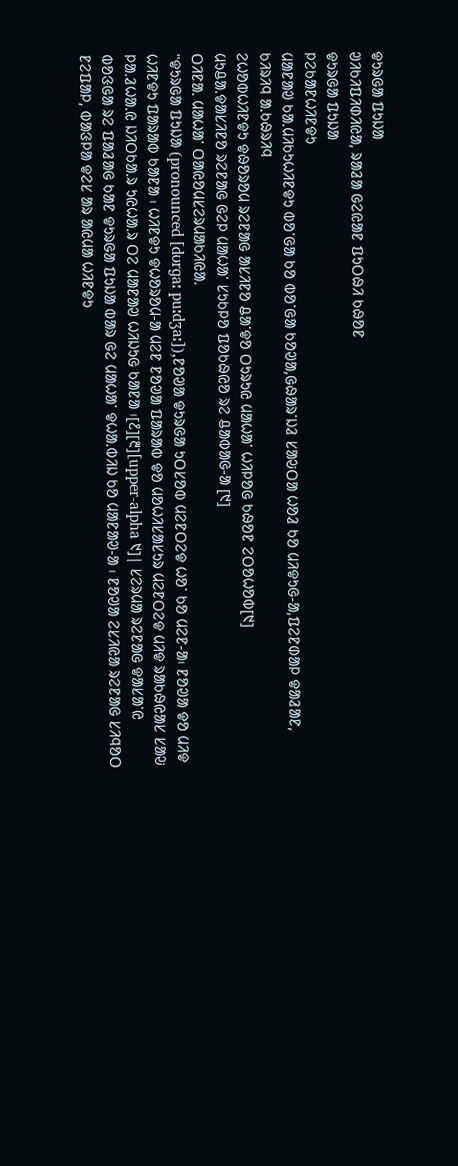ᱫᱩᱨᱜᱟ ᱯᱩᱡᱟ
ᱣᱤᱠᱤᱯᱤᱰᱤᱭᱟ, ᱨᱟᱲᱟ ᱜᱮᱭᱟᱱ ᱯᱩᱛᱷᱤ ᱠᱷᱚᱱ
ᱫᱩᱨᱜᱟ ᱯᱩᱡᱟ
ᱞᱮᱠᱟᱱᱦᱤᱱᱫᱩ
ᱢᱟᱱᱟᱣ ᱠᱟᱹᱢᱤᱠᱩᱦᱤᱱᱫᱩ ᱵᱚᱸᱜᱟ ᱠᱚ ᱵᱚᱸᱜᱟ ᱠᱚᱣᱟ,ᱜᱷᱟᱨᱸᱡᱲ ᱥᱟᱶᱛᱟ ᱦᱚᱲ ᱠᱚ ᱢᱤᱫᱩᱜ-ᱟ,ᱯᱮᱱᱰᱟᱞ ᱫᱟᱲᱟᱱ, ᱠᱤᱨᱤᱧ ᱟᱹᱠᱷᱨᱤᱧ
ᱮᱦᱚᱵᱦᱤᱱᱫᱩ ᱫᱷᱚᱨᱚᱢ ᱨᱮᱱᱟᱜ ᱟᱥᱤᱱᱚ ᱪᱟᱸᱫᱚ ᱛᱩᱨᱩᱭ ᱢᱟᱦᱟᱸ ᱦᱤᱞᱚᱜ ᱠᱷᱚᱱ ᱮᱛᱚᱦᱚᱵ[᱑]
ᱢᱩᱪᱟᱹᱫᱟᱥᱤᱱᱚ ᱨᱮᱱᱟᱜ ᱜᱮᱞ ᱢᱟᱦᱟᱸ ᱥᱩᱠᱞᱚ ᱯᱚᱠᱷᱭᱚ ᱨᱮ ᱪᱟᱵᱟᱜ-ᱟ [᱑]
ᱛᱤᱱᱟᱹ ᱢᱟᱦᱟᱸ ᱛᱟᱭᱚᱢᱥᱮᱨᱢᱟᱠᱤᱭᱟᱹ
"ᱫᱩᱨᱜᱟ ᱯᱩᱡᱟ (pronounced [dʊrɡaː puːdʒaː]),ᱱᱚᱣᱟ ᱫᱩᱨᱜᱟ ᱩᱛᱥᱚᱵ ᱢᱮᱱᱛᱮᱫ ᱦᱚᱸ ᱠᱚ ᱢᱮᱱ-ᱟ᱾ ᱱᱚᱣᱟ ᱫᱚ ᱢᱤᱫ ᱦᱤᱱᱫᱩ ᱯᱟᱨᱟᱵ ᱠᱟᱱᱟ ᱾ ᱦᱤᱱᱫᱩ ᱫᱦᱚᱨᱚᱢ-ᱟ ᱢᱮᱱ ᱱᱚᱣᱟ ᱯᱟᱨᱟᱵ ᱫᱚ ᱢᱚᱦᱤᱥᱟᱥᱩᱨ ᱢᱮᱱᱛᱮᱫ ᱢᱤᱫ ᱨᱟᱠᱷᱭᱟᱥ ᱥᱟᱶ ᱞᱟᱹᱲᱦᱟᱹᱭ ᱡᱤᱛᱠᱟᱹᱨ ᱩᱭᱦᱟᱹᱨ ᱛᱮ ᱢᱟᱱᱟᱣ ᱦᱤᱡᱩᱜ ᱠᱟᱱᱟ ᱾[᱒][᱓][upper-alpha ᱑]| ᱥᱮᱨᱢᱟ ᱨᱮᱱᱟᱜ ᱫᱟᱥᱟᱸᱭ ᱵᱚᱝᱜᱟ ᱨᱮ ᱯᱟᱲᱟᱜ ᱠᱟᱱ ᱫᱩᱨᱜᱟ ᱯᱩᱡᱟ ᱵᱟᱨ ᱜᱮ ᱢᱟᱦᱟᱸ ᱫᱦᱟᱹᱵᱤᱡ ᱠᱚ ᱢᱟᱱᱟᱣ-ᱟ ᱾ ᱱᱚᱣᱟ ᱮᱥᱤᱭᱟ ᱨᱮᱱᱟᱜ ᱥᱤᱧᱚᱛ ᱱᱮᱯᱟᱞ, ᱵᱟᱝᱞᱟ ᱫᱮᱥ ᱟᱨ ᱟᱭᱢᱟ ᱦᱤᱱᱫᱩ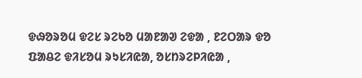ᱫᱷᱚᱨᱚᱢ ᱫᱮᱥ ᱨᱮᱠᱚ ᱢᱟᱱᱟᱣ ᱮᱫᱟ , ᱱᱮᱛᱟᱨ ᱫᱚ ᱯᱟᱪᱮ ᱫᱤᱥᱚᱢ ᱨᱩᱥᱤᱭᱟ, ᱚᱥᱴᱨᱮᱞᱤᱭᱟ ,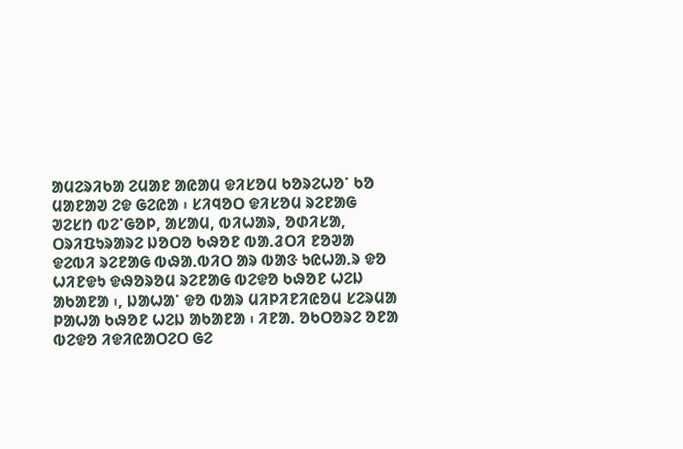ᱟᱢᱮᱨᱤᱠᱟ ᱮᱢᱟᱱ ᱟᱭᱟᱢ ᱫᱤᱥᱚᱢ ᱠᱚᱨᱮᱦᱚᱸ ᱠᱚ ᱢᱟᱱᱟᱣ ᱮᱫ ᱜᱮᱭᱟ ᱾ ᱥᱤᱧᱚᱛ ᱫᱤᱥᱚᱢ ᱨᱮᱱᱟᱜ ᱣᱮᱥᱴ ᱵᱮᱸᱜᱚᱞ, ᱟᱥᱟᱢ, ᱵᱤᱦᱟᱨ, ᱚᱰᱤᱥᱟ, ᱛᱨᱤᱯᱩᱨᱟᱨᱮ ᱡᱚᱛᱚ ᱠᱷᱚᱱ ᱵᱟᱹᱲᱛᱤ ᱱᱚᱣᱟ ᱫᱮᱵᱤ ᱨᱮᱱᱟᱜ ᱵᱷᱟᱹᱵᱤᱛ ᱟᱨ ᱵᱟᱝ ᱩᱭᱦᱟᱹᱨ ᱫᱚ ᱦᱤᱱᱫᱩ ᱫᱷᱚᱨᱚᱢ ᱨᱮᱱᱟᱜ ᱵᱮᱫᱚ ᱠᱷᱚᱱ ᱦᱮᱡ ᱟᱠᱟᱱᱟ ᱾, ᱡᱟᱦᱟᱸ ᱫᱚ ᱵᱟᱨ ᱢᱤᱞᱤᱱᱤᱭᱚᱢ ᱥᱮᱨᱢᱟ ᱞᱟᱦᱟ ᱠᱷᱚᱱ ᱦᱮᱡ ᱟᱠᱟᱱᱟ ᱾ ᱤᱱᱟᱹ ᱚᱠᱛᱚᱨᱮ ᱚᱱᱟ ᱵᱮᱫᱚ ᱤᱫᱤᱭᱟᱛᱮᱛ ᱜᱮ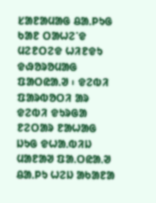ᱥᱟᱱᱟᱢᱟᱜ ᱪᱟᱹᱞᱩᱜ ᱠᱟᱱ ᱛᱟᱦᱮᱸᱫ ᱢᱮᱱᱛᱮᱫ ᱦᱤᱱᱫᱩ ᱫᱷᱚᱨᱚᱢᱟᱜ ᱯᱟᱛᱭᱟᱹᱣ ᱾ ᱫᱮᱵᱤ ᱯᱟᱨᱵᱚᱛᱤ ᱟᱨ ᱫᱮᱵᱤ ᱫᱩᱨᱜᱟ ᱱᱮᱛᱟᱨ ᱱᱟᱦᱟᱜ ᱡᱩᱜ ᱫᱦᱟᱹᱵᱤᱡ ᱢᱟᱱᱟᱣ ᱯᱟᱹᱛᱭᱟᱹᱣ ᱪᱟᱹᱞᱩ ᱦᱮᱡ ᱟᱠᱟᱱᱟ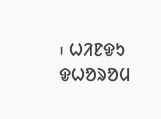᱾ ᱦᱤᱱᱫᱩ ᱫᱦᱚᱨᱚᱢ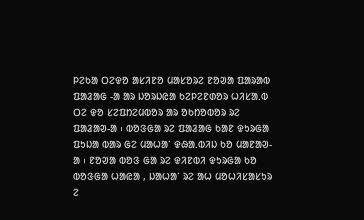ᱞᱮᱠᱟ ᱛᱮᱫᱚ ᱟᱥᱤᱱᱚ ᱢᱟᱥᱚᱨᱮ ᱱᱚᱣᱟ ᱯᱟᱨᱟᱵ ᱯᱟᱲᱟᱜ -ᱟ ᱟᱨ ᱡᱚᱨᱡᱭᱟ ᱠᱮᱞᱮᱱᱰᱚᱨ ᱦᱤᱥᱟᱹᱵ ᱛᱮ ᱫᱚ ᱥᱮᱯᱴᱮᱢᱵᱚᱨ ᱟᱨ ᱚᱠᱴᱚᱵᱚᱨ ᱨᱮ ᱯᱟᱲᱟᱣ-ᱟ ᱾ ᱵᱚᱝᱜᱟ ᱨᱮ ᱯᱟᱲᱟᱜ ᱠᱟᱱ ᱫᱩᱨᱜᱟ ᱯᱩᱡᱟ ᱵᱟᱨ ᱜᱮ ᱢᱟᱦᱟᱸ ᱫᱷᱟᱹᱵᱤᱡ ᱠᱚ ᱢᱟᱱᱟᱣ-ᱟ ᱾ ᱱᱚᱣᱟ ᱵᱚᱝ ᱜᱟ ᱨᱮ ᱫᱤᱱᱵᱤ ᱫᱩᱨᱜᱟ ᱠᱚ ᱵᱚᱝᱜᱟ ᱦᱟᱭᱟ , ᱡᱟᱦᱟᱸ ᱨᱮ ᱟᱦ ᱢᱚᱦᱤᱥᱟᱥᱩᱨ ᱮ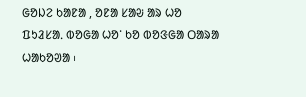ᱜᱚᱡᱮ ᱠᱟᱱᱟ , ᱚᱱᱟ ᱥᱟᱶ ᱟᱨ ᱦᱚ ᱯᱩᱲᱥᱟᱹ ᱵᱚᱜᱟ ᱦᱚᱸ ᱠᱚ ᱵᱚᱝᱜᱟ ᱛᱟᱨᱟ ᱦᱟᱠᱚᱣᱟ ᱾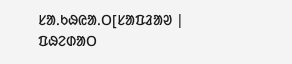ᱥᱟᱹᱠᱷᱭᱟᱹᱛ[ᱥᱟᱯᱲᱟᱣ | ᱯᱷᱮᱰᱟᱛ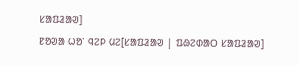ᱥᱟᱯᱲᱟᱣ]
ᱱᱚᱣᱟ ᱦᱚᱸ ᱧᱮᱞ ᱢᱮ[ᱥᱟᱯᱲᱟᱣ | ᱯᱷᱮᱰᱟᱛ ᱥᱟᱯᱲᱟᱣ]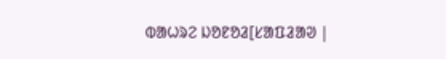ᱵᱟᱦᱨᱮ ᱡᱚᱱᱚᱲ[ᱥᱟᱯᱲᱟᱣ |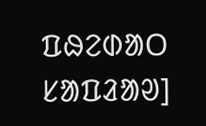ᱯᱷᱮᱰᱟᱛ ᱥᱟᱯᱲᱟᱣ]